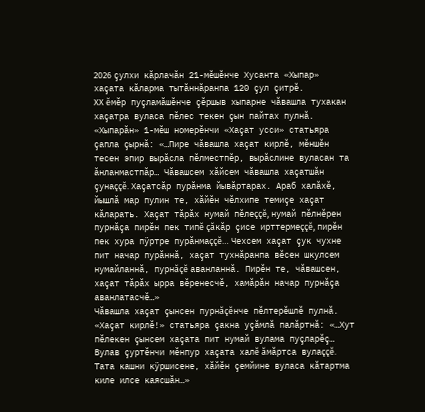2026 çулхи кăрлачăн 21-мĕшĕнче Хусанта «Хыпар» хаçата кăларма тытăннăранпа 120 çул çитрĕ.
XX ĕмĕр пуçламăшĕнче çĕршыв хыпарне чăвашла тухакан хаçатра вуласа пĕлес текен çын пайтах пулнă. «Хыпарăн» 1-мĕш номерĕнчи «Хаçат усси» статьяра çапла çырнă: «…Пире чăвашла хаçат кирлĕ, мĕншĕн тесен эпир вырăсла пĕлместпĕр, вырăслине вуласан та ăнланмастпăр… Чăвашсем хăйсем чăвашла хаçатшăн çунаççĕ. Хаçатсăр пурăнма йывăртарах. Араб халăхĕ, йышлă мар пулин те, хăйĕн чĕлхипе темиçе хаçат кăларать. Хаçат тăрăх нумай пĕлеççĕ, нумай пĕлнĕрен пурнăçа пирĕн пек типĕ çăкăр çисе ирттермеççĕ, пирĕн пек хура пÿртре пурăнмаççĕ… Чехсем хаçат çук чухне пит начар пурăннă, хаçат тухнăранпа вĕсен шкулсем нумайланнă, пурнăçĕ аванланнă. Пирĕн те, чăвашсен, хаçат тăрăх ырра вĕренесчĕ, хамăрăн начар пурнăçа аванлатасчĕ…»
Чăвашла хаçат çынсен пурнăçĕнче пĕлтерĕшлĕ пулнă. «Хаçат кирлĕ!» статьяра çакна уçăмлă палăртнă: «…Хут пĕлекен çынсем хаçата пит нумай вулама пуçларĕç… Вулав çуртĕнчи мĕнпур хаçата халĕ ăмăртса вулаççĕ. Тата кашни кÿршисене, хăйĕн çемйине вуласа кăтартма киле илсе каясшăн…»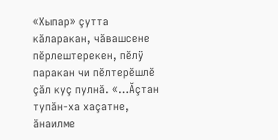«Хыпар» çутта кăларакан, чăвашсене пĕрлештерекен, пĕлÿ паракан чи пĕлтерĕшлĕ çăл куç пулнă. «…Ăçтан тупăн-ха хаçатне, ăнаилме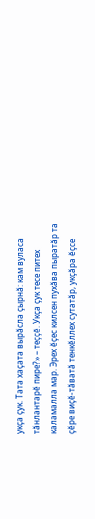укçа çук. Тата хаçата вырăсла çырнă: кам вуласа тăнлантарĕ пире?» – теççĕ. Укçа çук тесе питех каламалла мар. Эрех ĕçес килсен пухăва пыратăр та çĕре виçĕ-тăватă тенкĕллех сутатăр, укçăра ĕçсе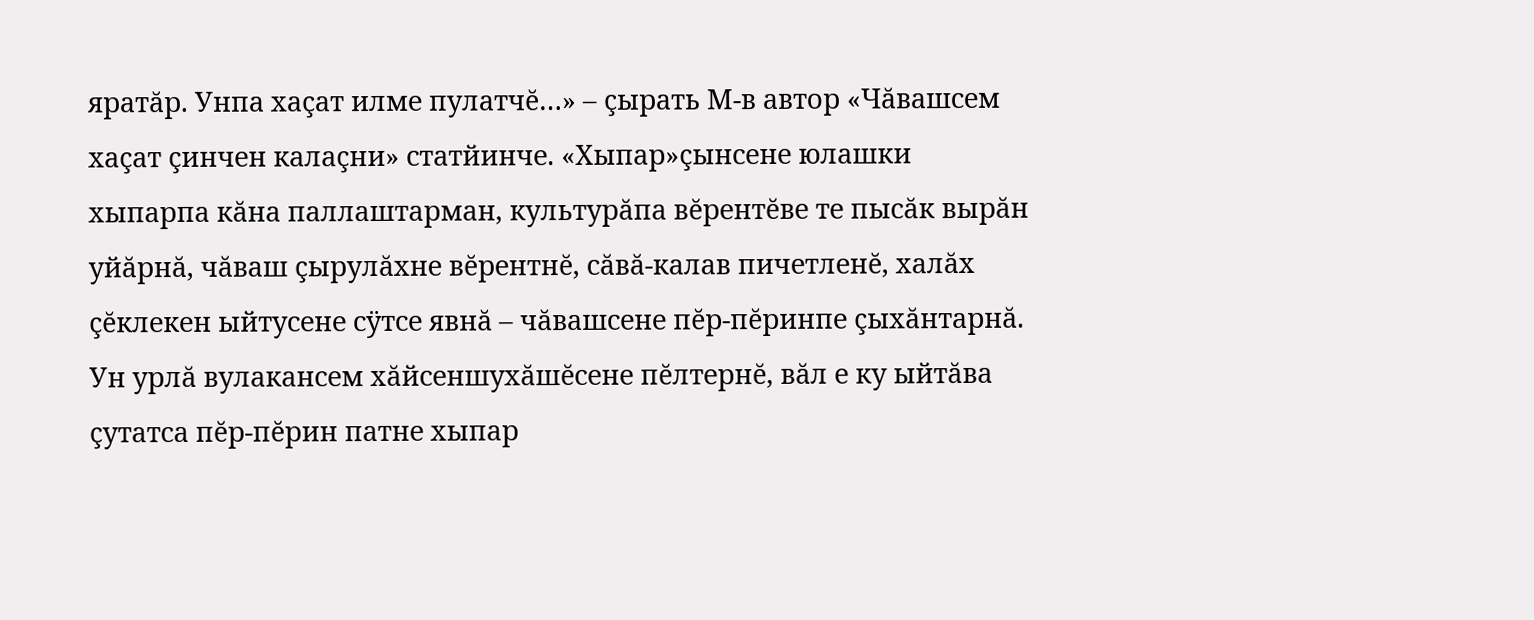яратăр. Унпа хаçат илме пулатчĕ…» – çырать М-в автор «Чăвашсем хаçат çинчен калаçни» статйинче. «Хыпар»çынсене юлашки хыпарпа кăна паллаштарман, культурăпа вĕрентĕве те пысăк вырăн уйăрнă, чăваш çырулăхне вĕрентнĕ, сăвă-калав пичетленĕ, халăх çĕклекен ыйтусене сÿтсе явнă – чăвашсене пĕр-пĕринпе çыхăнтарнă. Ун урлă вулакансем хăйсеншухăшĕсене пĕлтернĕ, вăл е ку ыйтăва çутатса пĕр-пĕрин патне хыпар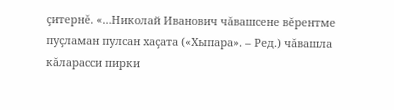çитернĕ. «…Николай Иванович чăвашсене вĕрентме пуçламан пулсан хаçата («Хыпара». – Ред.) чăвашла кăларасси пирки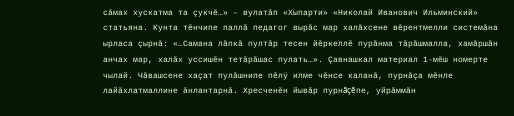сăмах хускатма та çукчĕ…» – вулатăп «Хыпарти» «Николай Иванович Ильминский» статьяна. Кунта тĕнчипе паллă педагог вырăс мар халăхсене вĕрентмелли системăна ырласа çырнă: «…Самана лăпкă пултăр тесен йĕркеллĕ пурăнма тăрăшмалла, хамăршăн анчах мар, халăх уссишĕн тетăрăшас пулать…». Çавнашкал материал 1-мĕш номерте чылай. Чăвашсене хаçат пулăшнипе пĕлÿ илме чĕнсе каланă, пурнăçа мĕнле лайăхлатмаллине ăнлантарнă. Хресченĕн йывăр пурнăçĕпе, уйрăммăн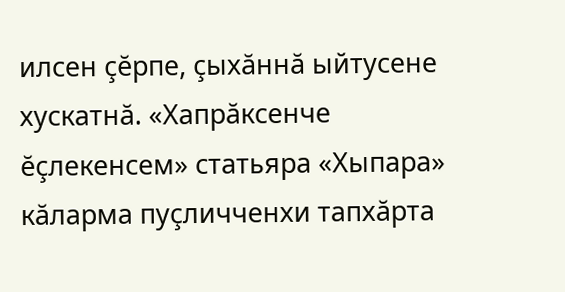илсен çĕрпе, çыхăннă ыйтусене хускатнă. «Хапрăксенче ĕçлекенсем» статьяра «Хыпара» кăларма пуçличченхи тапхăрта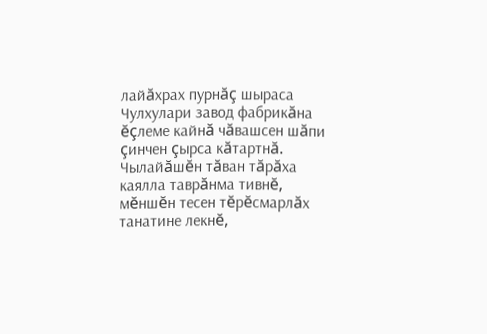лайăхрах пурнăç шыраса Чулхулари завод фабрикăна ĕçлеме кайнă чăвашсен шăпи çинчен çырса кăтартнă. Чылайăшĕн тăван тăрăха каялла таврăнма тивнĕ, мĕншĕн тесен тĕрĕсмарлăх танатине лекнĕ,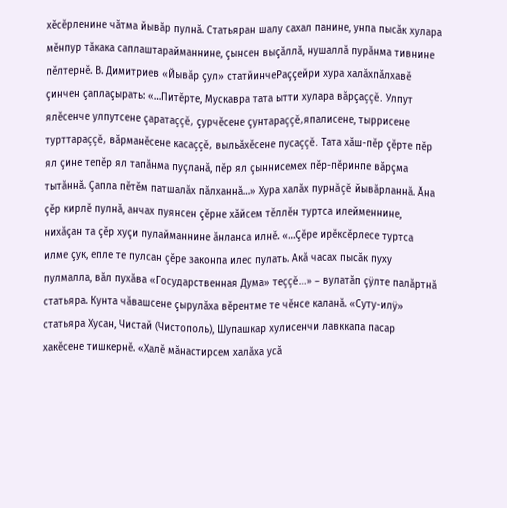хĕсĕрленине чăтма йывăр пулнă. Статьяран шалу сахал панине, унпа пысăк хулара мĕнпур тăкака саплаштарайманнине, çынсен выçăллă, нушаллă пурăнма тивнине пĕлтернĕ. В. Димитриев «Йывăр çул» статйинчеРаççейри хура халăхпăлхавĕ çинчен çаплаçырать: «…Питĕрте, Мускавра тата ытти хулара вăрçаççĕ. Улпут ялĕсенче улпутсене çаратаççĕ, çурчĕсене çунтараççĕ,япалисене, тыррисене турттараççĕ, вăрманĕсене касаççĕ, выльăхĕсене пусаççĕ. Тата хăш-пĕр çĕрте пĕр ял çине тепĕр ял тапăнма пуçланă, пĕр ял çыннисемех пĕр-пĕринпе вăрçма тытăннă. Çапла пĕтĕм патшалăх пăлханнă…» Хура халăх пурнăçĕ йывăрланнă. Ăна çĕр кирлĕ пулнă, анчах пуянсен çĕрне хăйсем тĕллĕн туртса илейменнине, нихăçан та çĕр хуçи пулайманнине ăнланса илнĕ. «…Çĕре ирĕксĕрлесе туртса илме çук, епле те пулсан çĕре законпа илес пулать. Акă часах пысăк пуху пулмалла, вăл пухăва «Государственная Дума» теççĕ…» – вулатăп çÿлте палăртнă статьяра. Кунта чăвашсене çырулăха вĕрентме те чĕнсе каланă. «Суту-илÿ» статьяра Хусан, Чистай (Чистополь), Шупашкар хулисенчи лавккапа пасар хакĕсене тишкернĕ. «Халĕ мăнастирсем халăха усă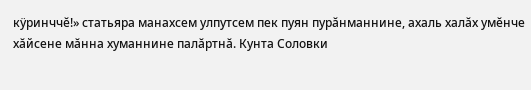кÿринччĕ!» статьяра манахсем улпутсем пек пуян пурăнманнине, ахаль халăх умĕнче хăйсене мăнна хуманнине палăртнă. Кунта Соловки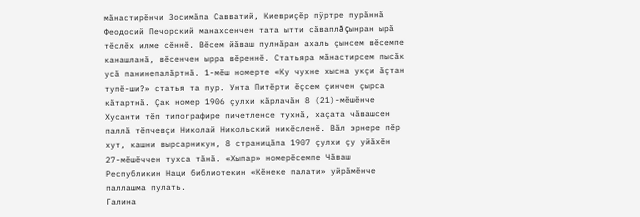мăнастирĕнчи Зосимăпа Савватий, Киевриçĕр пÿртре пурăннă Феодосий Печорский манахсенчен тата ытти сăваплă çынран ырă тĕслĕх илме сĕннĕ. Вĕсем йăваш пулнăран ахаль çынсем вĕсемпе канашланă, вĕсенчен ырра вĕреннĕ. Статьяра мăнастирсем пысăк усă панинепалăртнă. 1-мĕш номерте «Ку чухне хысна укçи ăçтан тупĕ-ши?» статья та пур. Унта Питĕрти ĕçсем çинчен çырса кăтартнă. Çак номер 1906 çулхи кăрлачăн 8 (21)-мĕшĕнче Хусанти тĕп типографире пичетленсе тухнă, хаçата чăвашсен паллă тĕпчевçи Николай Никольский никĕсленĕ. Вăл эрнере пĕр хут, кашни вырсарникун, 8 страницăпа 1907 çулхи çу уйăхĕн 27-мĕшĕччен тухса тăнă. «Хыпар» номерĕсемпе Чăваш Республикин Наци библиотекин «Кĕнеке палати» уйрăмĕнче паллашма пулать.
Галина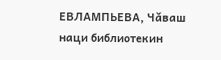ЕВЛАМПЬЕВА, Чăваш наци библиотекин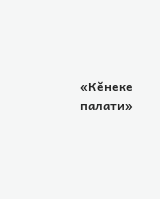«Кĕнеке палати»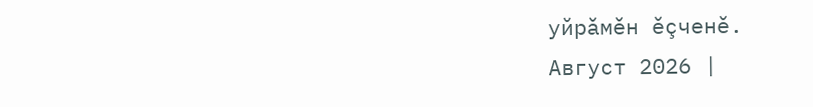уйрăмĕн ĕçченĕ.
Август 2026 |